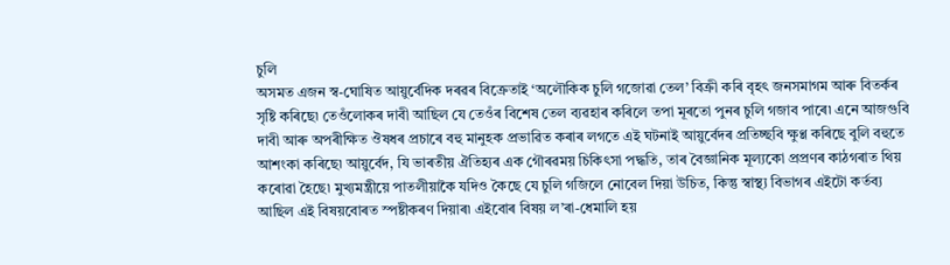চুলি
অসমত এজন স্ব-ঘোষিত আয়ুৰ্বেদিক দৰৱৰ বিক্ৰেতাই ‘অলৌকিক চুলি গজোৱা তেল’ বিক্ৰী কৰি বৃহৎ জনসমাগম আৰু বিতৰ্কৰ সৃষ্টি কৰিছে৷ তেওঁলোকৰ দাবী আছিল যে তেওঁৰ বিশেষ তেল ব্যৱহাৰ কৰিলে তপা মূৰতো পুনৰ চুলি গজাব পাৰে৷ এনে আজগুবি দাবী আৰু অপৰীক্ষিত ঔষধৰ প্ৰচাৰে বহু মানুহক প্ৰভাৱিত কৰাৰ লগতে এই ঘটনাই আয়ুৰ্বেদৰ প্ৰতিচ্ছবি ক্ষুণ্ণ কৰিছে বুলি বহুতে আশংকা কৰিছে৷ আয়ুৰ্বেদ, যি ভাৰতীয় ঐতিহ্যৰ এক গৌৰৱময় চিকিৎসা পদ্ধতি, তাৰ বৈজ্ঞানিক মূল্যকো প্ৰপ্ৰণৰ কাঠগৰাত থিয় কৰোৱা হৈছে৷ মুখ্যমন্ত্ৰীয়ে পাতলীয়াকৈ যদিও কৈছে যে চুলি গজিলে নোবেল দিয়া উচিত, কিন্তু স্বাস্থ্য বিভাগৰ এইটো কৰ্তব্য আছিল এই বিষয়বোৰত স্পষ্টীকৰণ দিয়াৰ৷ এইবোৰ বিষয় ল’ৰা-ধেমালি হয়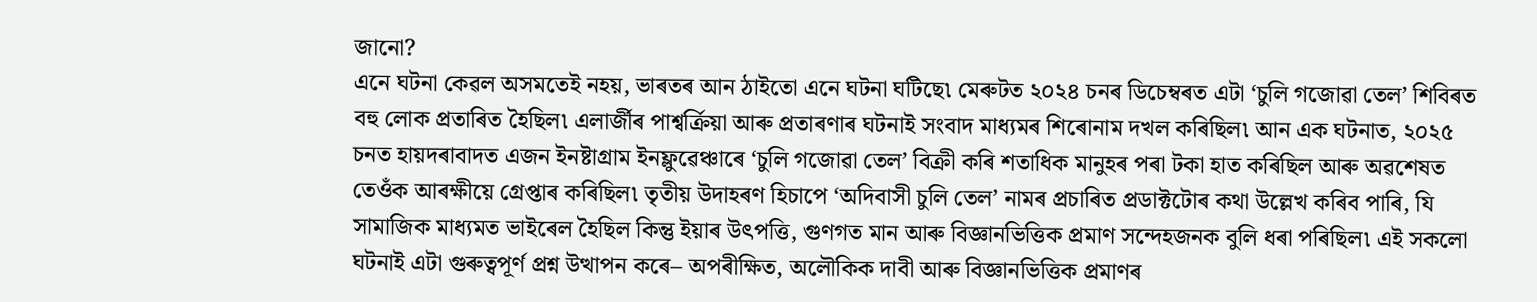জানো?
এনে ঘটনা কেৱল অসমতেই নহয়, ভাৰতৰ আন ঠাইতো এনে ঘটনা ঘটিছে৷ মেৰুটত ২০২৪ চনৰ ডিচেম্বৰত এটা ‘চুলি গজোৱা তেল’ শিবিৰত বহু লোক প্ৰতাৰিত হৈছিল৷ এলাৰ্জীৰ পাশ্বৰ্ক্ৰিয়া আৰু প্ৰতাৰণাৰ ঘটনাই সংবাদ মাধ্যমৰ শিৰোনাম দখল কৰিছিল৷ আন এক ঘটনাত, ২০২৫ চনত হায়দৰাবাদত এজন ইনষ্টাগ্ৰাম ইনফ্লুৱেঞ্চাৰে ‘চুলি গজোৱা তেল’ বিক্ৰী কৰি শতাধিক মানুহৰ পৰা টকা হাত কৰিছিল আৰু অৱশেষত তেওঁক আৰক্ষীয়ে গ্ৰেপ্তাৰ কৰিছিল৷ তৃতীয় উদাহৰণ হিচাপে ‘অদিবাসী চুলি তেল’ নামৰ প্ৰচাৰিত প্ৰডাক্টটোৰ কথা উল্লেখ কৰিব পাৰি, যি সামাজিক মাধ্যমত ভাইৰেল হৈছিল কিন্তু ইয়াৰ উৎপত্তি, গুণগত মান আৰু বিজ্ঞানভিত্তিক প্ৰমাণ সন্দেহজনক বুলি ধৰা পৰিছিল৷ এই সকলো ঘটনাই এটা গুৰুত্বপূৰ্ণ প্ৰশ্ন উত্থাপন কৰে– অপৰীক্ষিত, অলৌকিক দাবী আৰু বিজ্ঞানভিত্তিক প্ৰমাণৰ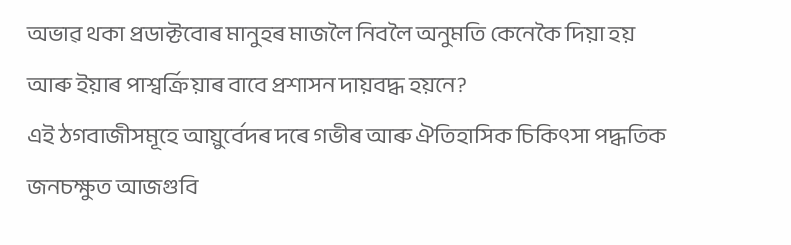অভাৱ থকা প্ৰডাক্টবোৰ মানুহৰ মাজলৈ নিবলৈ অনুমতি কেনেকৈ দিয়া হয় আৰু ইয়াৰ পাশ্বৰ্ক্ৰিয়াৰ বাবে প্ৰশাসন দায়বদ্ধ হয়নে?
এই ঠগবাজীসমূহে আয়ুৰ্বেদৰ দৰে গভীৰ আৰু ঐতিহাসিক চিকিৎসা পদ্ধতিক জনচক্ষুত আজগুবি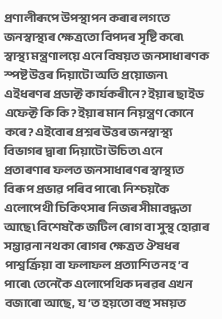প্ৰণালীৰূপে উপস্থাপন কৰাৰ লগতে জনস্বাস্থ্যৰ ক্ষেত্ৰতো বিপদৰ সৃষ্টি কৰে৷ স্বাস্থ্য মন্ত্ৰণালয়ে এনে বিষয়ত জনসাধাৰণক স্পষ্ট উত্তৰ দিয়াটো অতি প্ৰয়োজন৷ এইধৰণৰ প্ৰডাক্ট কাৰ্যকৰীনে? ইয়াৰ ছাইড এফেক্ট কি কি? ইয়াৰ মান নিয়ন্ত্ৰণ কোনে কৰে? এইবোৰ প্ৰশ্নৰ উত্তৰ জনস্বাস্থ্য বিভাগৰ দ্বাৰা দিয়াটো উচিত৷ এনে প্ৰতাৰণাৰ ফলত জনসাধাৰণৰ স্বাস্থ্যত বিৰূপ প্ৰভাৱ পৰিব পাৰে৷ নিশ্চয়কৈ এলোপেথী চিকিৎসাৰ নিজৰ সীমাবদ্ধতা আছে৷ বিশেষকৈ জটিল ৰোগ বা সুস্থ হোৱাৰ সম্ভাৱনা নথকা ৰোগৰ ক্ষেত্ৰত ঔষধৰ পাশ্বৰ্ক্ৰিয়া বা ফলাফল প্ৰত্যাশিত নহ’ব পাৰে৷ তেনেকৈ এলোপেথিক দৰৱৰ এখন বজাৰো আছে, য’ত হয়তো বহু সময়ত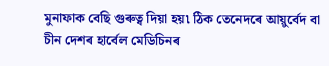মুনাফাক বেছি গুৰুত্ব দিয়া হয়৷ ঠিক তেনেদৰে আয়ুৰ্বেদ বা চীন দেশৰ হাৰ্বেল মেডিচিনৰ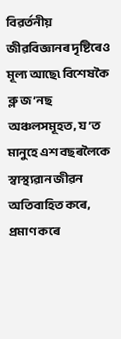বিৱৰ্তনীয় জীৱবিজ্ঞানৰ দৃষ্টিৰেও মূল্য আছে৷ বিশেষকৈ ব্লু জ’নছ অঞ্চলসমূহত, য’ত মানুহে এশ বছৰলৈকে স্বাস্থ্যৱান জীৱন অতিবাহিত কৰে, প্ৰমাণ কৰে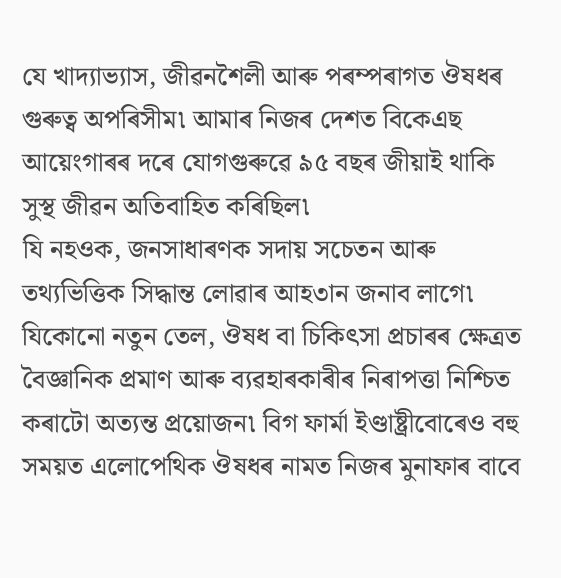যে খাদ্যাভ্যাস, জীৱনশৈলী আৰু পৰম্পৰাগত ঔষধৰ গুৰুত্ব অপৰিসীম৷ আমাৰ নিজৰ দেশত বিকেএছ আয়েংগাৰৰ দৰে যোগগুৰুৱে ৯৫ বছৰ জীয়াই থাকি সুস্থ জীৱন অতিবাহিত কৰিছিল৷
যি নহওক, জনসাধাৰণক সদায় সচেতন আৰু তথ্যভিত্তিক সিদ্ধান্ত লোৱাৰ আহ৩ান জনাব লাগে৷ যিকোনো নতুন তেল, ঔষধ বা চিকিৎসা প্ৰচাৰৰ ক্ষেত্ৰত বৈজ্ঞানিক প্ৰমাণ আৰু ব্যৱহাৰকাৰীৰ নিৰাপত্তা নিশ্চিত কৰাটো অত্যন্ত প্ৰয়োজন৷ বিগ ফাৰ্মা ইণ্ডাষ্ট্ৰীবোৰেও বহু সময়ত এলোপেথিক ঔষধৰ নামত নিজৰ মুনাফাৰ বাবে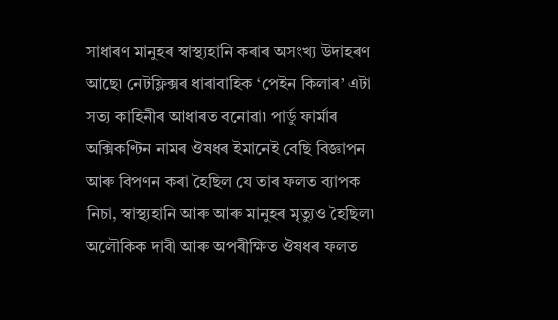সাধাৰণ মানুহৰ স্বাস্থ্যহানি কৰাৰ অসংখ্য উদাহৰণ আছে৷ নেটফ্লিক্সৰ ধাৰাবাহিক ‘পেইন কিলাৰ’ এটা সত্য কাহিনীৰ আধাৰত বনোৱা৷ পাৰ্ডু ফাৰ্মাৰ অক্সিকণ্টিন নামৰ ঔষধৰ ইমানেই বেছি বিজ্ঞাপন আৰু বিপণন কৰা হৈছিল যে তাৰ ফলত ব্যাপক নিচা, স্বাস্থ্যহানি আৰু আৰু মানুহৰ মৃত্যুও হৈছিল৷
অলৌকিক দাবী আৰু অপৰীক্ষিত ঔষধৰ ফলত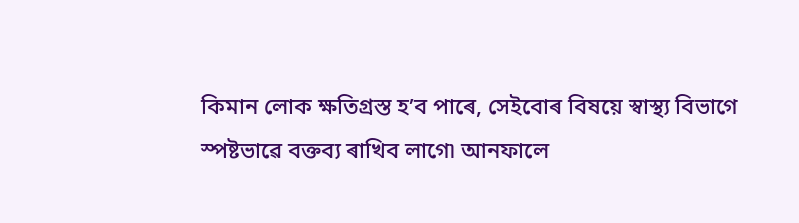কিমান লোক ক্ষতিগ্ৰস্ত হ’ব পাৰে, সেইবোৰ বিষয়ে স্বাস্থ্য বিভাগে স্পষ্টভাৱে বক্তব্য ৰাখিব লাগে৷ আনফালে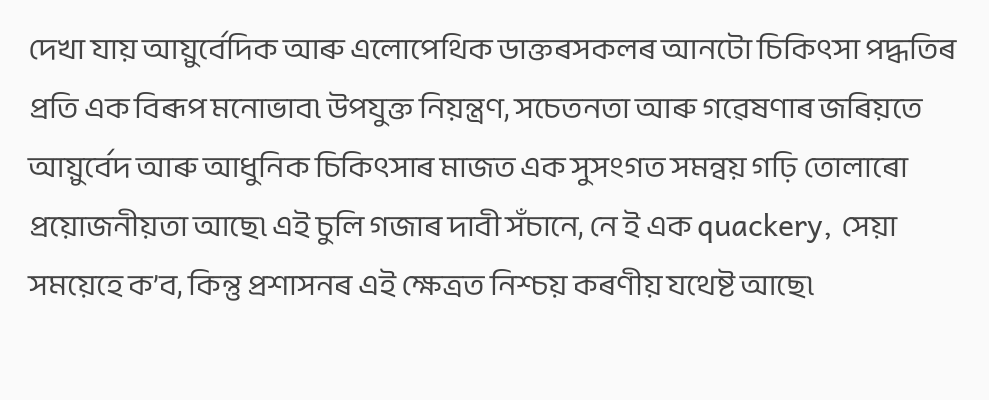দেখা যায় আয়ুৰ্বেদিক আৰু এলোপেথিক ডাক্তৰসকলৰ আনটো চিকিৎসা পদ্ধতিৰ প্ৰতি এক বিৰূপ মনোভাব৷ উপযুক্ত নিয়ন্ত্ৰণ, সচেতনতা আৰু গৱেষণাৰ জৰিয়তে আয়ুৰ্বেদ আৰু আধুনিক চিকিৎসাৰ মাজত এক সুসংগত সমন্বয় গঢ়ি তোলাৰো প্ৰয়োজনীয়তা আছে৷ এই চুলি গজাৰ দাবী সঁচানে, নে ই এক quackery, সেয়া সময়েহে ক’ব, কিন্তু প্ৰশাসনৰ এই ক্ষেত্ৰত নিশ্চয় কৰণীয় যথেষ্ট আছে৷